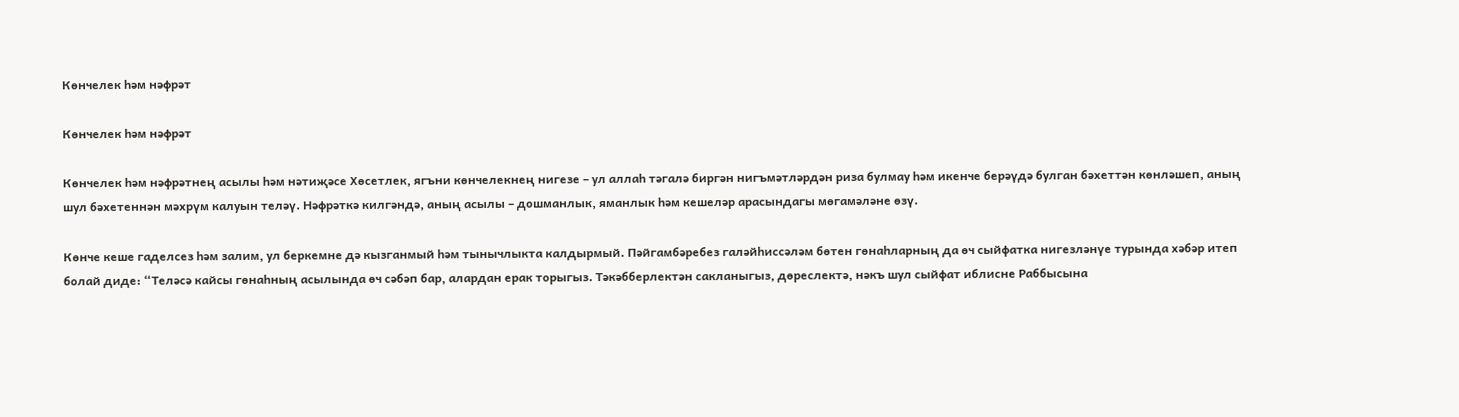Көнчелек һәм нәфрәт

Көнчелек һәм нәфрәт

Көнчелек һәм нәфрәтнең асылы һәм нәтиҗәсе Хөсетлек, ягъни көнчелекнең нигезе – ул аллаһ тәгалә биргән нигъмәтләрдән риза булмау һәм икенче берәүдә булган бәхеттән көнләшеп, аның шул бәхетеннән мәхрүм калуын теләү. Нәфрәткә килгәндә, аның асылы – дошманлык, яманлык һәм кешеләр арасындагы мөгамәләне өзү.

Көнче кеше гаделсез һәм залим, ул беркемне дә кызганмый һәм тынычлыкта калдырмый. Пәйгамбәребез галәйһиссәләм бөтен гөнаһларның да өч сыйфатка нигезләнүе турында хәбәр итеп болай диде: “Теләсә кайсы гөнаһның асылында өч сәбәп бар, алардан ерак торыгыз. Тәкәбберлектән сакланыгыз, дөреслектә, нәкъ шул сыйфат иблисне Раббысына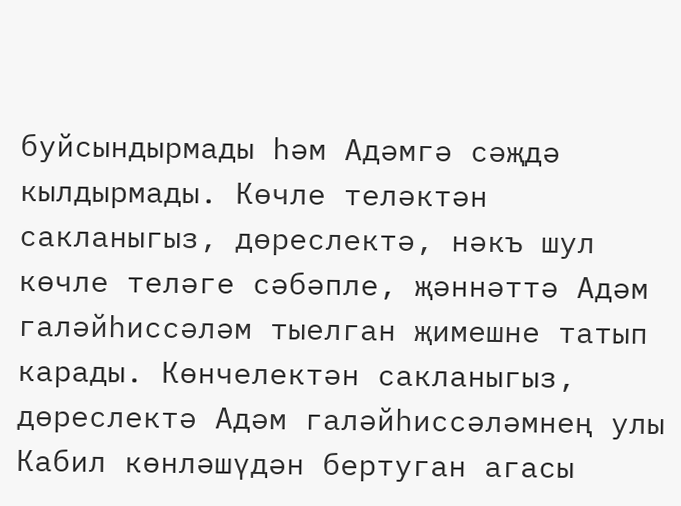буйсындырмады һәм Адәмгә сәҗдә кылдырмады. Көчле теләктән сакланыгыз, дөреслектә, нәкъ шул көчле теләге сәбәпле, җәннәттә Адәм галәйһиссәләм тыелган җимешне татып карады. Көнчелектән сакланыгыз, дөреслектә Адәм галәйһиссәләмнең улы Кабил көнләшүдән бертуган агасы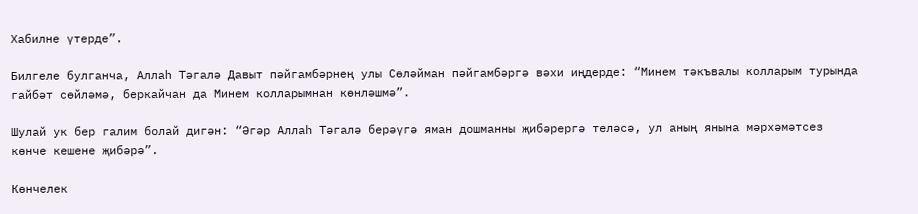Хабилне үтерде”.

Билгеле булганча, Аллаһ Тәгалә Давыт пәйгамбәрнең улы Сөләйман пәйгамбәргә вәхи иңдерде: “Минем тәкъвалы колларым турында гайбәт сөйләмә, беркайчан да Минем колларымнан көнләшмә”.

Шулай ук бер галим болай дигән: “Әгәр Аллаһ Тәгалә берәүгә яман дошманны җибәрергә теләсә, ул аның янына мәрхәмәтсез көнче кешене җибәрә”.

Көнчелек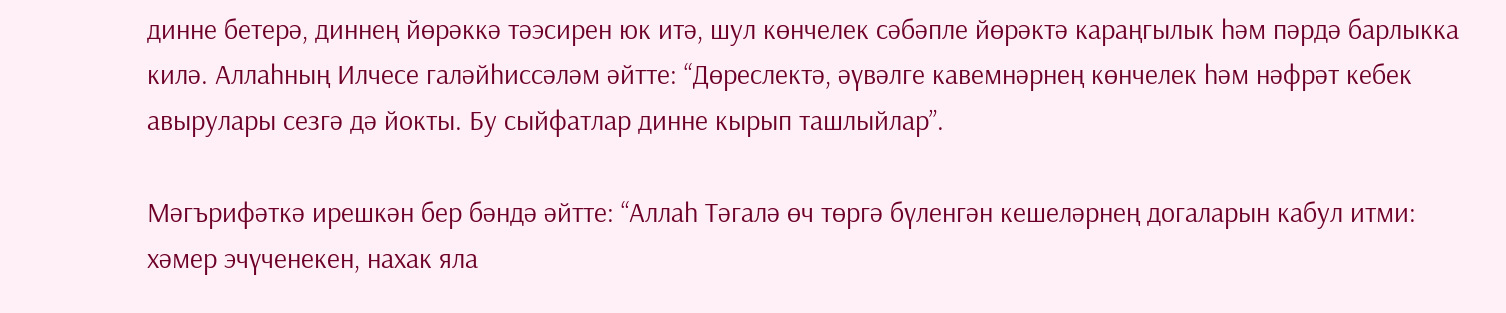динне бетерә, диннең йөрәккә тәэсирен юк итә, шул көнчелек сәбәпле йөрәктә караңгылык һәм пәрдә барлыкка килә. Аллаһның Илчесе галәйһиссәләм әйтте: “Дөреслектә, әүвәлге кавемнәрнең көнчелек һәм нәфрәт кебек авырулары сезгә дә йокты. Бу сыйфатлар динне кырып ташлыйлар”.

Мәгърифәткә ирешкән бер бәндә әйтте: “Аллаһ Тәгалә өч төргә бүленгән кешеләрнең догаларын кабул итми: хәмер эчүченекен, нахак яла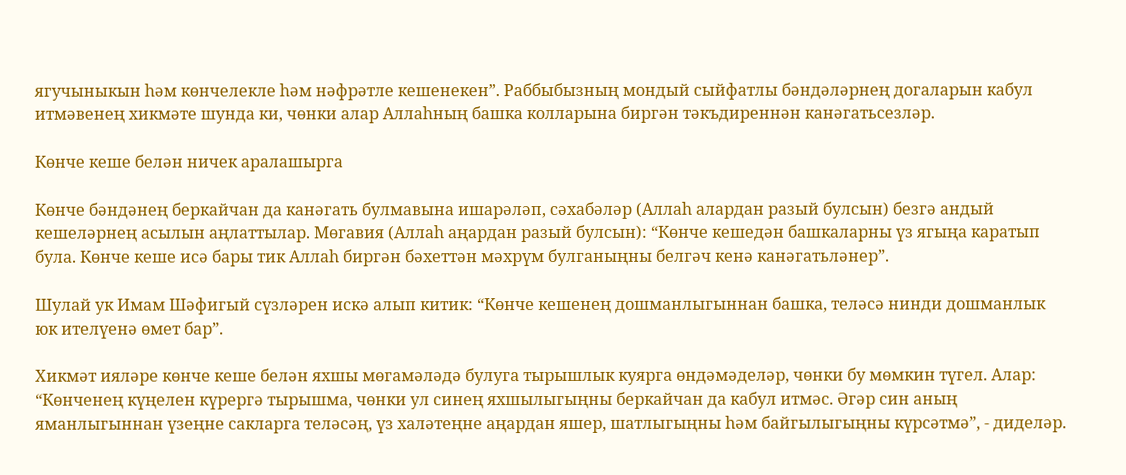ягучыныкын һәм көнчелекле һәм нәфрәтле кешенекен”. Раббыбызның мондый сыйфатлы бәндәләрнең догаларын кабул итмәвенең хикмәте шунда ки, чөнки алар Аллаһның башка колларына биргән тәкъдиреннән канәгатьсезләр.

Көнче кеше белән ничек аралашырга

Көнче бәндәнең беркайчан да канәгать булмавына ишарәләп, сәхабәләр (Аллаһ алардан разый булсын) безгә андый кешеләрнең асылын аңлаттылар. Мөгавия (Аллаһ аңардан разый булсын): “Көнче кешедән башкаларны үз ягыңа каратып була. Көнче кеше исә бары тик Аллаһ биргән бәхеттән мәхрүм булганыңны белгәч кенә канәгатьләнер”.

Шулай ук Имам Шәфигый сүзләрен искә алып китик: “Көнче кешенең дошманлыгыннан башка, теләсә нинди дошманлык юк ителүенә өмет бар”.

Хикмәт ияләре көнче кеше белән яхшы мөгамәләдә булуга тырышлык куярга өндәмәделәр, чөнки бу мөмкин түгел. Алар: “Көнченең күңелен күрергә тырышма, чөнки ул синең яхшылыгыңны беркайчан да кабул итмәс. Әгәр син аның яманлыгыннан үзеңне сакларга теләсәң, үз халәтеңне аңардан яшер, шатлыгыңны һәм байгылыгыңны күрсәтмә”, - диделәр.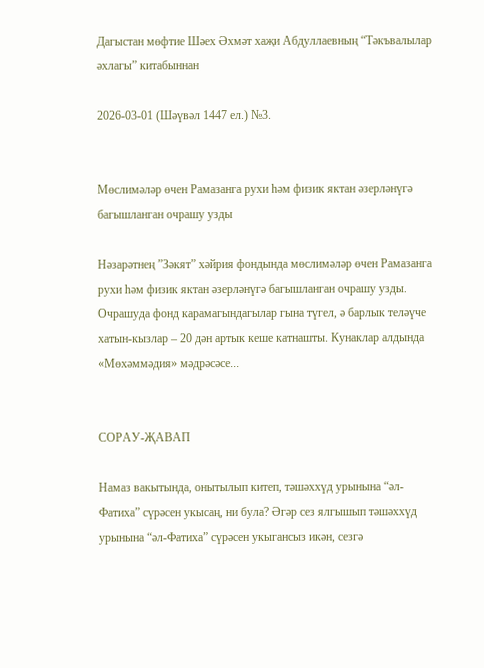Дагыстан мөфтие Шәех Әхмәт хаҗи Абдуллаевның “Тәкъвалылар әхлагы” китабыннан

2026-03-01 (Шәүвәл 1447 ел.) №3.


Мөслимәләр өчен Рамазанга рухи һәм физик яктан әзерләнүгә багышланган очрашу узды

Нәзарәтнең ”Зәкят” хәйрия фондында мөслимәләр өчен Рамазанга рухи һәм физик яктан әзерләнүгә багышланган очрашу узды. Очрашуда фонд карамагындагылар гына түгел, ә барлык теләүче хатын-кызлар – 20 дән артык кеше катнашты. Кунаклар алдында «Мөхәммәдия» мәдрәсәсе...


СОРАУ-ҖАВАП

Намаз вакытында, онытылып китеп, тәшәххүд урынына “әл-Фатиха” сүрәсен укысаң, ни була? Әгәр сез ялгышып тәшәххүд урынына “әл-Фатиха” сүрәсен укыгансыз икән, сезгә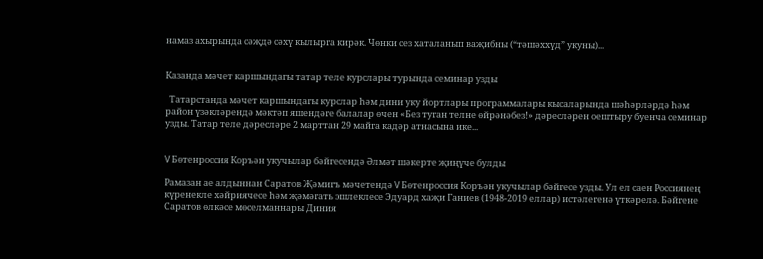намаз ахырында сәҗдә сәхү кылырга кирәк. Чөнки сез хаталанып ваҗибны (“тәшәххүд” укуны)...


Казанда мәчет каршындагы татар теле курслары турында семинар узды

  Татарстанда мәчет каршындагы курслар һәм дини уку йортлары программалары кысаларында шәһәрләрдә һәм район үзәкләрендә мәктәп яшендәге балалар өчен «Без туган телне өйрәнәбез!» дәресләрен оештыру буенча семинар узды. Татар теле дәресләре 2 марттан 29 майга кадәр атнасына ике...


V Бөтенроссия Коръән укучылар бәйгесендә Әлмәт шәкерте җиңүче булды

Рамазан ае алдыннан Саратов Җәмигъ мәчетендә V Бөтенроссия Коръән укучылар бәйгесе узды. Ул ел саен Россиянең күренекле хәйриячесе һәм җәмәгать эшлеклесе Эдуард хаҗи Ганиев (1948-2019 еллар) истәлегенә үткәрелә. Бәйгене Саратов өлкәсе мөселманнары Диния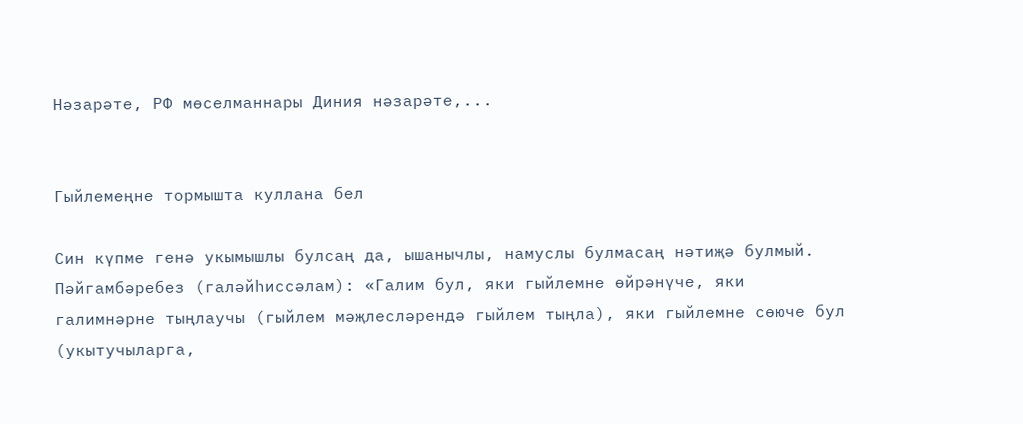Нәзарәте, РФ мөселманнары Диния нәзарәте,...


Гыйлемеңне тормышта куллана бел

Син күпме генә укымышлы булсаң да, ышанычлы, намуслы булмасаң нәтиҗә булмый.   Пәйгамбәребез (галәйһиссәлам): «Галим бул, яки гыйлемне өйрәнүче, яки галимнәрне тыңлаучы (гыйлем мәҗлесләрендә гыйлем тыңла), яки гыйлемне сөюче бул (укытучыларга,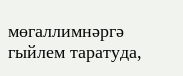мөгаллимнәргә гыйлем таратуда,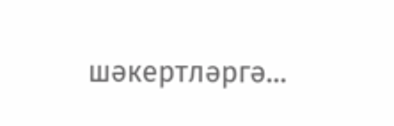шәкертләргә...